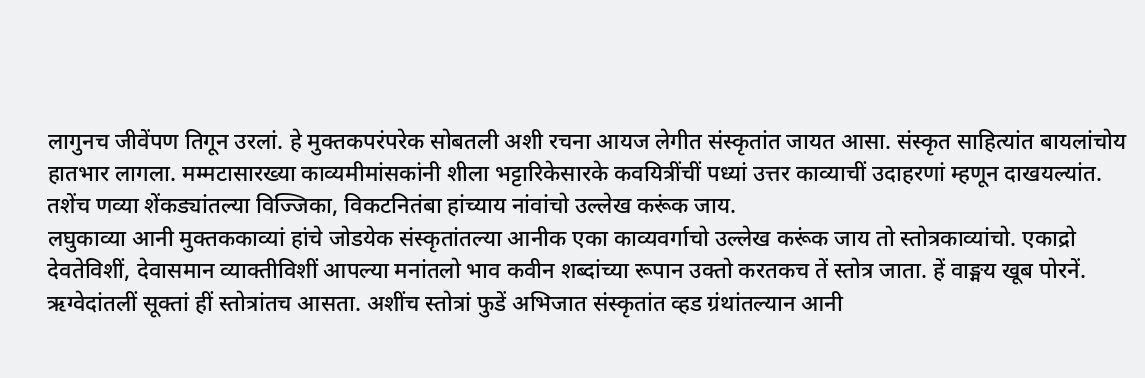लागुनच जीवेंपण तिगून उरलां. हे मुक्तकपरंपरेक सोबतली अशी रचना आयज लेगीत संस्कृतांत जायत आसा. संस्कृत साहित्यांत बायलांचोय हातभार लागला. मम्मटासारख्या काव्यमीमांसकांनी शीला भट्टारिकेसारके कवयित्रींचीं पध्यां उत्तर काव्याचीं उदाहरणां म्हणून दाखयल्यांत. तशेंच णव्या शेंकड्यांतल्या विज्जिका, विकटनितंबा हांच्याय नांवांचो उल्लेख करूंक जाय.
लघुकाव्या आनी मुक्तककाव्यां हांचे जोडयेक संस्कृतांतल्या आनीक एका काव्यवर्गाचो उल्लेख करूंक जाय तो स्तोत्रकाव्यांचो. एकाद्रो देवतेविशीं, देवासमान व्याक्तीविशीं आपल्या मनांतलो भाव कवीन शब्दांच्या रूपान उक्तो करतकच तें स्तोत्र जाता. हें वाङ्मय खूब पोरनें. ऋग्वेदांतलीं सूक्तां हीं स्तोत्रांतच आसता. अशींच स्तोत्रां फुडें अभिजात संस्कृतांत व्हड ग्रंथांतल्यान आनी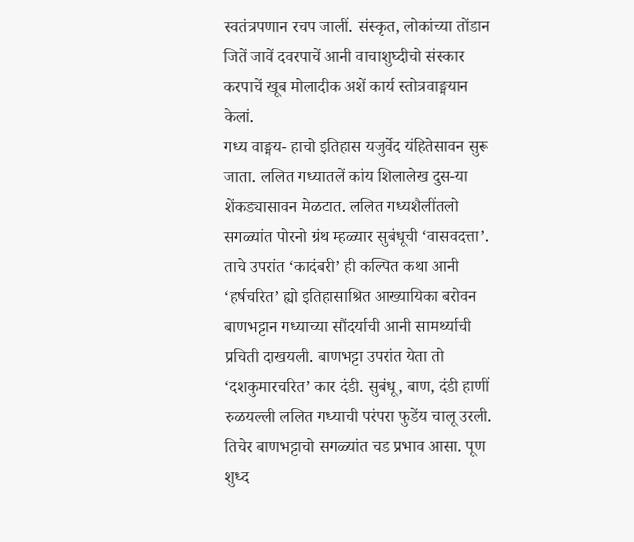स्वतंत्रपणान रचप जालीं. संस्कृत, लोकांच्या तोंडान जितें जावें दवरपाचें आनी वाचाशुघ्दीचो संस्कार करपाचें खूब मोलादीक अशें कार्य स्तोत्रवाङ्मयान केलां.
गध्य वाङ्मय- हाचो इतिहास यजुर्वेद यंहितेसावन सुरू जाता. ललित गध्यातलें कांय शिलालेख दुस-या शेंकड्यासावन मेळटात. ललित गध्यशैलींतलो सगळ्यांत पोरनो ग्रंथ म्हळ्यार सुबंधूची ‘वासवदत्ता’. ताचे उपरांत ‘कादंबरी’ ही कल्पित कथा आनी ‘हर्षचरित’ ह्यो इतिहासाश्रित आख्यायिका बरोवन बाणभट्टान गध्याच्या सौंदर्याची आनी सामर्थ्याची प्रचिती दाखयली. बाणभट्टा उपरांत येता तो ‘दशकुमारचरित’ कार दंडी. सुबंधू, बाण, दंडी हाणीं रुळयल्ली ललित गध्याची परंपरा फुडेंय चालू उरली. तिचेर बाणभट्टाचो सगळ्यांत चड प्रभाव आसा. पूण शुध्द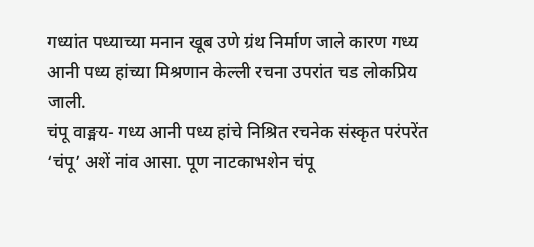गध्यांत पध्याच्या मनान खूब उणे ग्रंथ निर्माण जाले कारण गध्य आनी पध्य हांच्या मिश्रणान केल्ली रचना उपरांत चड लोकप्रिय जाली.
चंपू वाङ्मय- गध्य आनी पध्य हांचे निश्रित रचनेक संस्कृत परंपरेंत ‘चंपू’ अशें नांव आसा. पूण नाटकाभशेन चंपू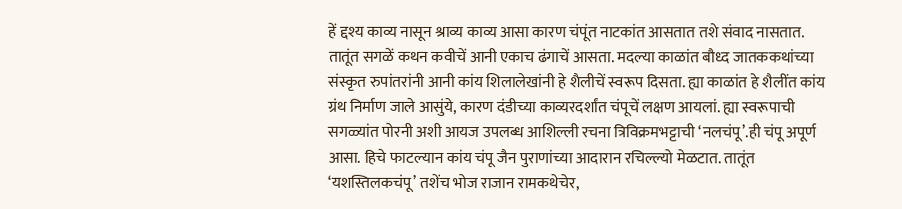हें द्दश्य काव्य नासून श्राव्य काव्य आसा कारण चंपूंत नाटकांत आसतात तशे संवाद नासतात. तातूंत सगळें कथन कवीचें आनी एकाच ढंगाचें आसता. मदल्या काळांत बौध्द जातककथांच्या संस्कृत रुपांतरांनी आनी कांय शिलालेखांनी हे शैलीचें स्वरूप दिसता. ह्या काळांत हे शैलींत कांय ग्रंथ निर्माण जाले आसुंये, कारण दंडीच्या काव्यरदर्शांत चंपूचें लक्षण आयलां. ह्या स्वरूपाची सगळ्यांत पोरनी अशी आयज उपलब्ध आशिल्ली रचना त्रिविक्रमभट्टाची ‘नलचंपू’.ही चंपू अपूर्ण आसा. हिचे फाटल्यान कांय चंपू जैन पुराणांच्या आदारान रचिल्ल्यो मेळटात. तातूंत ‘यशस्तिलकचंपू’ तशेंच भोज राजान रामकथेचेर,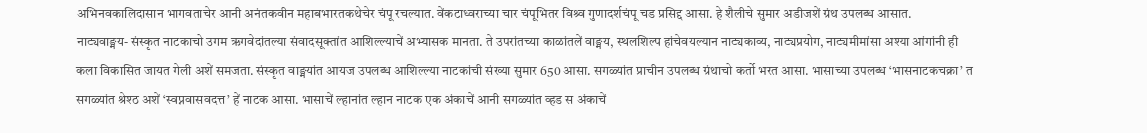अभिनवकालिदासान भागवताचेर आनी अनंतकवीन महाबभारतकथेचेर चंपू रचल्यात. वेंकटाध्वराच्या चार चंपूभितर विश्र्व गुणादर्शचंपू चड प्रसिद्द आसा. हे शैलीचे सुमार अडीजशें ग्रंथ उपलब्ध आसात.
नाट्यवाङ्मय- संस्कृत नाटकाचो उगम ऋगवेदांतल्या संवादसूक्तांत आशिल्ल्याचें अभ्यासक मानता. ते उपरांतच्या काळांतलें वाङ्मय, स्थलशिल्प हांचेवयल्यान नाट्यकाव्य, नाट्यप्रयोग, नाट्यमीमांसा अश्या आंगांनी ही कला विकासित जायत गेली अशें समजता. संस्कृत वाङ्मयांत आयज उपलब्ध आशिल्ल्या नाटकांची संख्या सुमार 650 आसा. सगळ्यांत प्राचीन उपलब्ध ग्रंथाचो कर्तो भरत आसा. भासाच्या उपलब्ध ‘भासनाटकचक्रा’ त सगळ्यांत श्रेश्ठ अशें ‘स्वप्नवासवदत्त’ हें नाटक आसा. भासाचें ल्हानांत ल्हान नाटक एक अंकाचें आनी सगळ्यांत व्हड स अंकाचें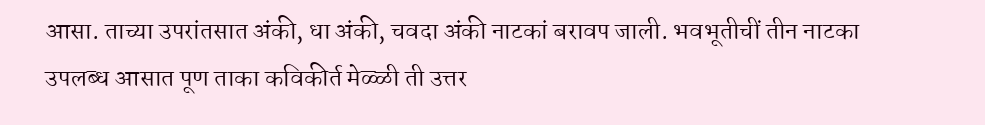आसा. ताच्या उपरांतसात अंकी, धा अंकी, चवदा अंकी नाटकां बरावप जाली. भवभूतीचीं तीन नाटका उपलब्ध आसात पूण ताका कविकीर्त मेळ्ळी ती उत्तर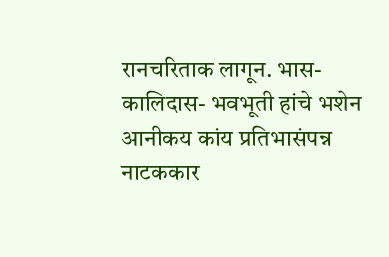रानचरिताक लागून. भास- कालिदास- भवभूती हांचे भशेन आनीकय कांय प्रतिभासंपन्न नाटककार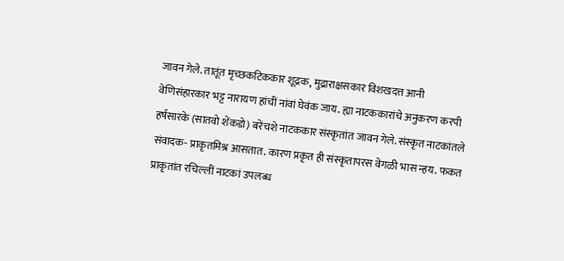जावन गेले. तातूंत मृच्छकटिककार शूद्रक, मुद्राराक्षसकार विशखदत्त आनी वेणिसंहारकार भट्ट नारायण हांचीं नांवां घेवंक जाय. ह्या नाटककारांचे अनुकरण करपी हर्षसारके (सातवो शेंकडो) बरेंचशे नाटककार संस्कृतांत जावन गेले. संस्कृत नाटकांतले संवादक- प्राकृतमिश्र आसतात. कारण प्रकृत ही संस्कृतापरस वेगळी भास न्हय. फकत प्राकृतांत रचिल्लीं नाटकां उपलब्ध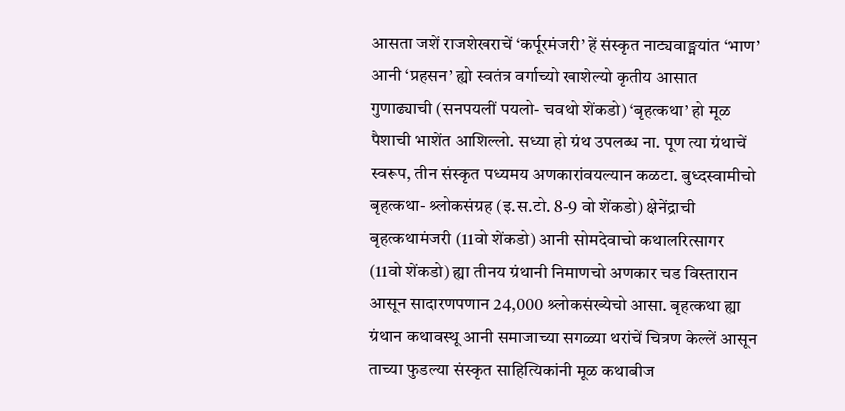आसता जशें राजशेखराचें ‘कर्पूरमंजरी’ हें संस्कृत नाट्यवाङ्मयांत ‘भाण’ आनी ‘प्रहसन’ ह्यो स्वतंत्र वर्गाच्यो खाशेल्यो कृतीय आसात
गुणाढ्याची (सनपयलीं पयलो- चवथो शेंकडो) ‘बृहत्कथा’ हो मूळ पैशाची भाशेंत आशिल्लो. सध्या हो ग्रंथ उपलब्ध ना. पूण त्या ग्रंथाचें स्वरूप, तीन संस्कृत पध्यमय अणकारांवयल्यान कळटा. बुध्दस्वामीचो बृहत्कथा- श्र्लोकसंग्रह (इ.स.टो. 8-9 वो शेंकडो) क्षेनेंद्राची बृहत्कथामंजरी (11वो शेंकडो) आनी सोमदेवाचो कथालरित्सागर (11वो शेंकडो) ह्या तीनय ग्रंथानी निमाणचो अणकार चड विस्तारान आसून सादारणपणान 24,000 श्र्लोकसंख्येचो आसा. बृहत्कथा ह्या ग्रंथान कथावस्थू आनी समाजाच्या सगळ्या थरांचें चित्रण केल्लें आसून ताच्या फुडल्या संस्कृत साहित्यिकांनी मूळ कथाबीज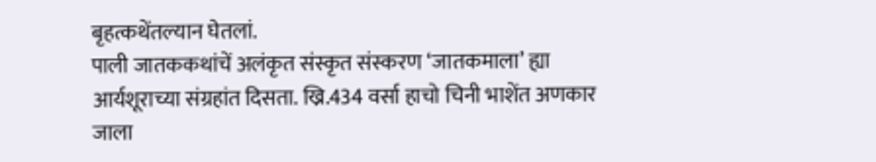बृहत्कथेंतल्यान घेतलां.
पाली जातककथांचें अलंकृत संस्कृत संस्करण ‘जातकमाला’ ह्या आर्यशूराच्या संग्रहांत दिसता. ख्रि.434 वर्सा हाचो चिनी भाशेंत अणकार जाला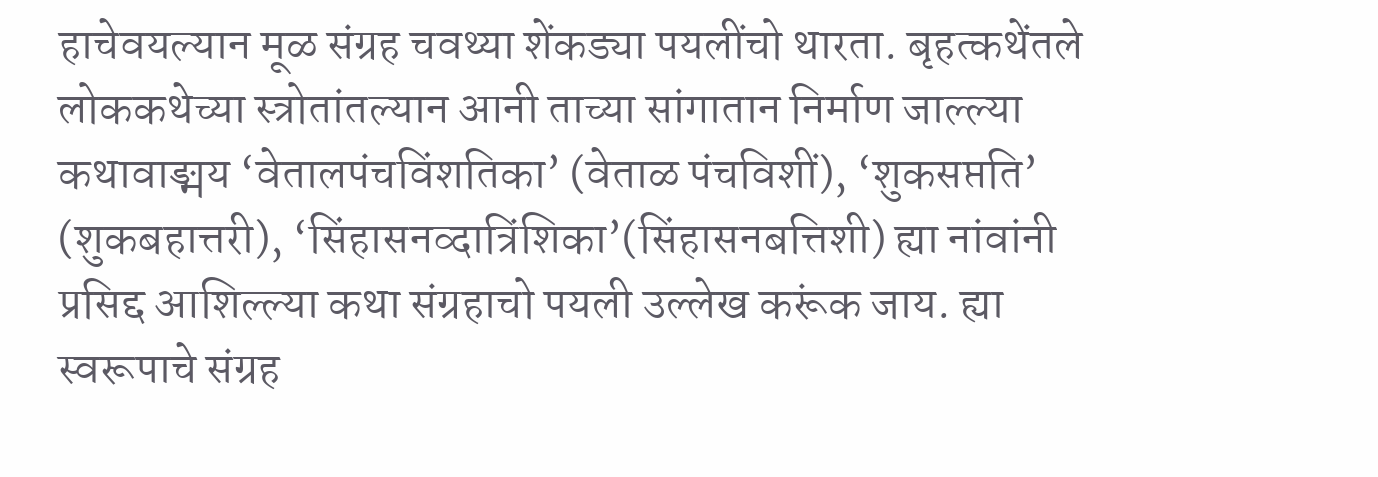हाचेवयल्यान मूळ संग्रह चवथ्या शेंकड्या पयलींचो थारता. बृहत्कथेंतले लोककथेच्या स्त्रोतांतल्यान आनी ताच्या सांगातान निर्माण जाल्ल्या कथावाङ्मय ‘वेतालपंचविंशतिका’ (वेताळ पंचविशीं), ‘शुकसप्तति’ (शुकबहात्तरी), ‘सिंहासनव्दात्रिंशिका’(सिंहासनबत्तिशी) ह्या नांवांनी प्रसिद्द आशिल्ल्या कथा संग्रहाचो पयली उल्लेख करूंक जाय. ह्या स्वरूपाचे संग्रह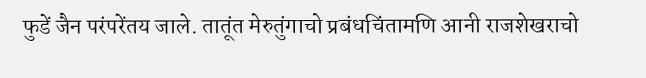फुडें जैन परंपरेंतय जाले. तातूंत मेरुतुंगाचो प्रबंधचिंतामणि आनी राजशेखराचो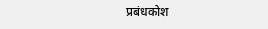प्रबंधकोश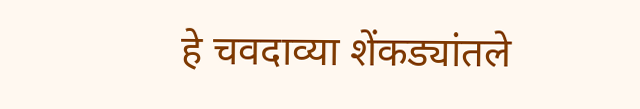हे चवदाव्या शेंकड्यांतले